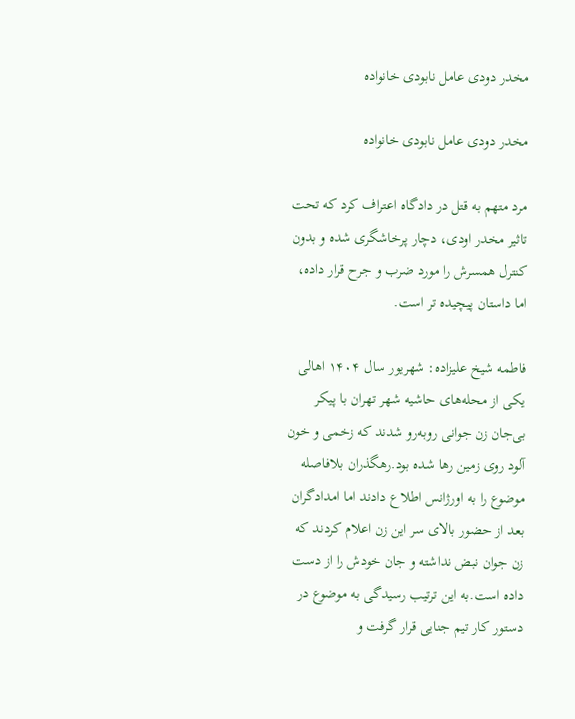مخدر دودی عامل نابودی خانواده

مخدر دودی عامل نابودی خانواده

مرد متهم به قتل در دادگاه اعتراف کرد که تحت تاثیر مخدر اودی، دچار پرخاشگری شده و بدون کنترل همسرش را مورد ضرب و جرح قرار داده، اما داستان پیچیده تر است.

فاطمه شیخ علیزاده: شهریور سال ۱۴۰۴ اهالی یکی از محله‌های حاشیه شهر تهران با پیکر بی‌جان زن جوانی روبه‌رو شدند که زخمی و خون آلود روی زمین رها شده بود.رهگذران بلافاصله موضوع را به اورژانس اطلاع دادند اما امدادگران بعد از حضور بالای سر این زن اعلام کردند که زن جوان نبض نداشته و جان خودش را از دست داده است.به این ترتیب رسیدگی به موضوع در دستور کار تیم جنایی قرار گرفت و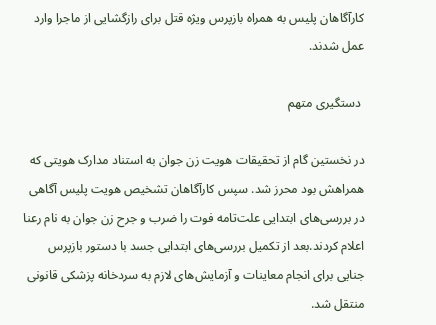کارآگاهان پلیس به همراه بازپرس ویژه قتل برای رازگشایی از ماجرا وارد عمل شدند.

 دستگیری متهم

در نخستین گام از تحقیقات هویت زن جوان به استناد مدارک هویتی که همراهش بود محرز شد. سپس کارآگاهان تشخیص هویت پلیس آگاهی در بررسی‌های ابتدایی علت‌تامه فوت را ضرب و جرح زن جوان به‌ نام رعنا اعلام کردند.بعد از تکمیل بررسی‌های ابتدایی جسد با دستور بازپرس جنایی برای انجام معاینات و آزمایش‌های لازم به سردخانه پزشکی قانونی منتقل شد.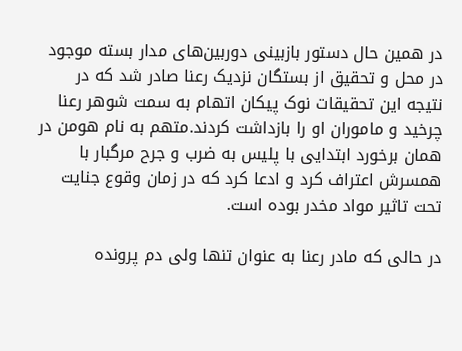در همین حال دستور بازبینی دوربین‌های مدار بسته موجود در محل و تحقیق از بستگان نزدیک رعنا صادر شد که در نتیجه این تحقیقات نوک پیکان اتهام به سمت شوهر رعنا چرخید و ماموران او را بازداشت کردند.متهم به نام هومن در همان برخورد ابتدایی با پلیس به ضرب و جرح مرگبار با همسرش اعتراف کرد و ادعا کرد که در زمان وقوع جنایت تحت تاثیر مواد مخدر بوده است.

در حالی که مادر رعنا به عنوان تنها ولی دم پرونده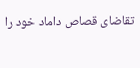تقاضای قصاص داماد خود را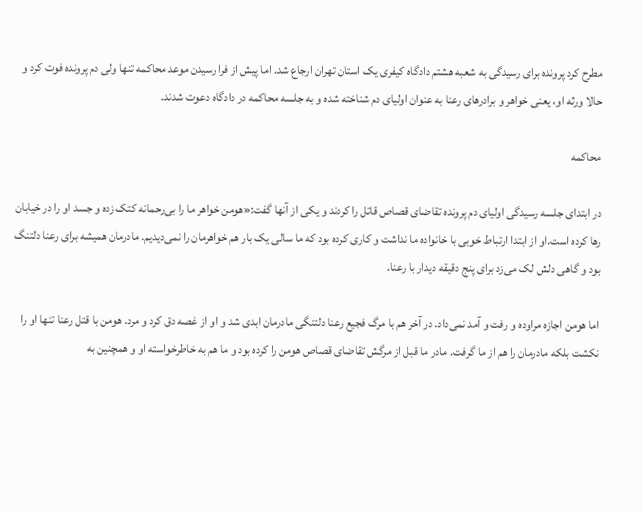مطرح کرد پرونده برای رسیدگی به شعبه هشتم دادگاه کیفری یک استان تهران ارجاع شد. اما پیش از فرا رسیدن موعد محاکمه تنها ولی دم پرونده فوت کرد و حالا ورثه او، یعنی خواهر و برادرهای رعنا به عنوان اولیای دم شناخته شده و به جلسه محاکمه در دادگاه دعوت شدند.

محاکمه

در ابتدای جلسه رسیدگی اولیای دم پرونده تقاضای قصاص قاتل را کردند و یکی از آنها گفت:«هومن خواهر ما را بی‌رحمانه کتک زده و جسد او را در خیابان رها کرده است.او از ابتدا ارتباط خوبی با خانواده ما نداشت و کاری کرده بود که ما سالی یک بار هم خواهرمان را نمی‌دیدیم. مادرمان همیشه برای رعنا دلتنگ بود و گاهی دلش لک می‌زد برای پنج دقیقه دیدار با رعنا.

اما هومن اجازه مراوده و رفت و آمد نمی‌داد. در آخر هم با مرگ فجیع رعنا دلتنگی مادرمان ابدی شد و او از غصه دق کرد و مرد. هومن با قتل رعنا تنها او را نکشت بلکه مادرمان را هم از ما گرفت. مادر ما قبل از مرگش تقاضای قصاص هومن را کرده بود و ما هم به خاطرخواسته او و همچنین به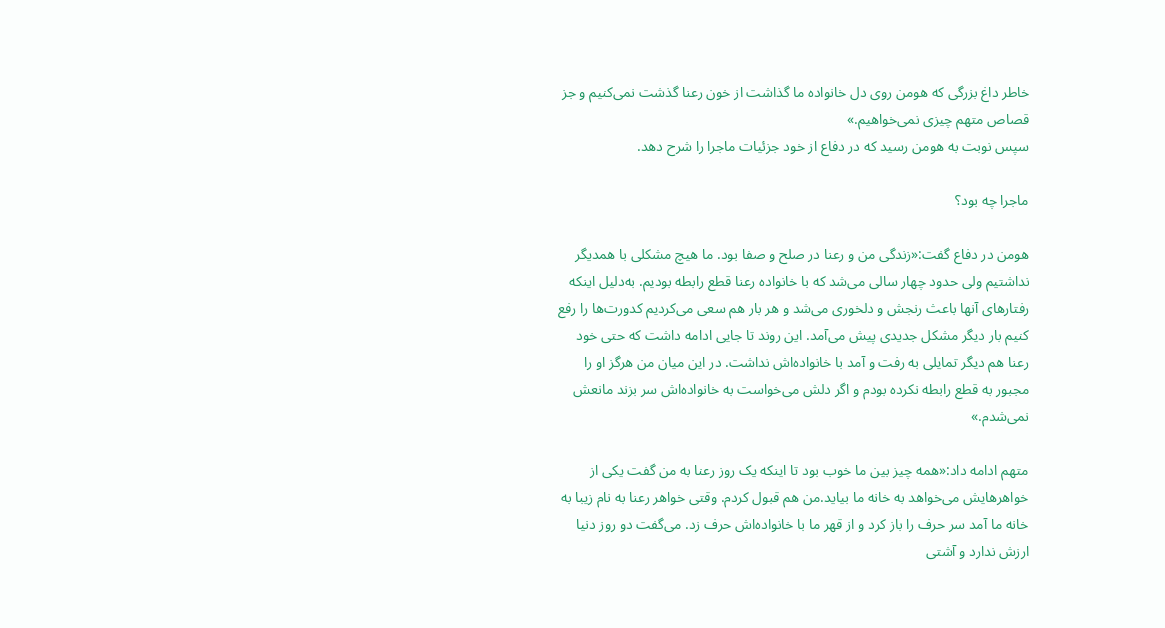خاطر داغ بزرگی که هومن روی دل خانواده ما گذاشت از خون رعنا گذشت نمی‌کنیم و جز قصاص متهم چیزی نمی‌خواهیم.»
سپس نوبت به هومن رسید که در دفاع از خود جزئیات ماجرا را شرح دهد.

ماجرا چه بود؟

هومن در دفاع گفت:«زندگی من و رعنا در صلح و صفا بود. ما هیچ مشکلی با همدیگر نداشتیم ولی حدود چهار سالی می‌شد که با خانواده رعنا قطع رابطه بودیم. به‌دلیل اینکه رفتارهای آنها باعث رنجش و دلخوری می‌شد و هر بار هم سعی می‌کردیم کدورت‌ها را رفع کنیم بار دیگر مشکل جدیدی پیش می‌آمد. این روند تا جایی ادامه داشت که حتی خود رعنا هم دیگر تمایلی به رفت و آمد با خانواده‌اش نداشت. در این میان من هرگز او را مجبور به قطع رابطه نکرده بودم و اگر دلش می‌خواست به خانواده‌اش سر بزند مانعش نمی‌شدم.»

متهم ادامه داد:«همه چیز بین ما خوب بود تا اینکه یک روز رعنا به من گفت یکی از خواهرهایش می‌خواهد به خانه ما بیاید.من هم قبول کردم. وقتی خواهر رعنا به نام زیبا به خانه ما آمد سر حرف را باز کرد و از قهر ما با خانواده‌اش حرف زد. می‌گفت دو روز دنیا ارزش ندارد و آشتی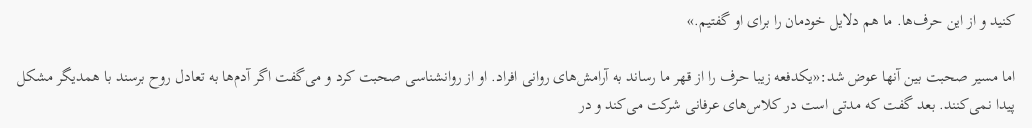کنید و از این حرف‌ها. ما هم دلایل خودمان را برای او گفتیم.»

اما مسیر صحبت بین آنها عوض شد:«یکدفعه زیبا حرف را از قهر ما رساند به آرامش‌های روانی افراد. او از روانشناسی صحبت کرد و می‌گفت اگر آدم‌ها به تعادل روح برسند با همدیگر مشکل پیدا نمی‌کنند. بعد گفت که مدتی است در کلاس‌های عرفانی شرکت می‌کند و در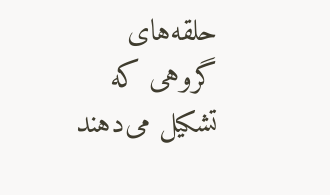حلقه‌های گروهی که تشکیل می‌دهند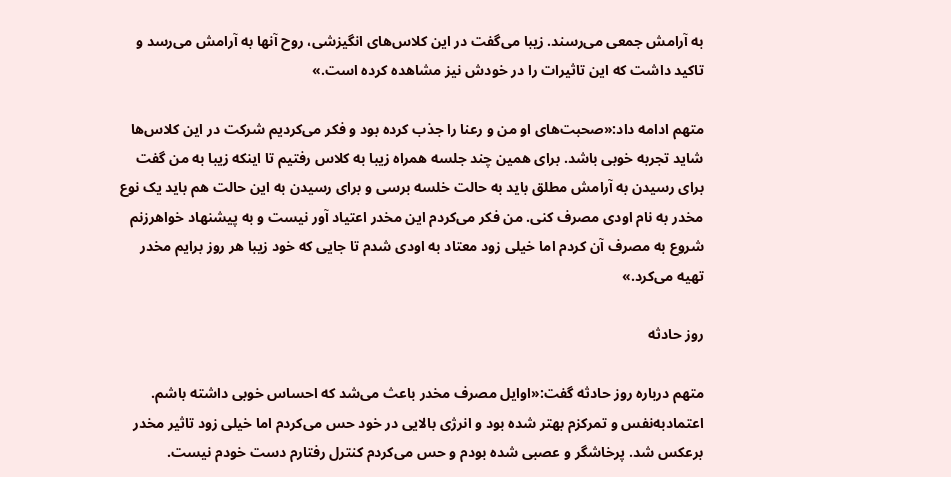به آرامش جمعی می‌رسند. زیبا می‌گفت در این کلاس‌های انگیزشی، روح آنها به آرامش می‌رسد و تاکید داشت که این تاثیرات را در خودش نیز مشاهده کرده است.»

متهم ادامه داد:«صحبت‌های او من و رعنا را جذب کرده بود و فکر می‌کردیم شرکت در این کلاس‌ها شاید تجربه خوبی باشد. برای همین چند جلسه همراه زیبا به کلاس رفتیم تا اینکه زیبا به من گفت برای رسیدن به آرامش مطلق باید به حالت خلسه برسی و برای رسیدن به این حالت هم باید یک نوع مخدر به نام اودی مصرف کنی. من فکر می‌کردم این مخدر اعتیاد آور نیست و به پیشنهاد خواهرزنم شروع به مصرف آن کردم اما خیلی زود معتاد به اودی شدم تا جایی که خود زیبا هر روز برایم مخدر تهیه می‌کرد.»

روز حادثه

متهم درباره روز حادثه گفت:«اوایل مصرف مخدر باعث می‌شد که احساس خوبی داشته باشم. اعتمادبه‌نفس و تمرکزم بهتر شده بود و انرژی بالایی در خود حس می‌کردم اما خیلی زود تاثیر مخدر برعکس شد. پرخاشگر و عصبی شده بودم و حس می‌کردم کنترل رفتارم دست خودم نیست.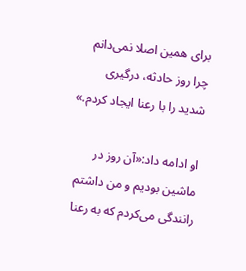برای همین اصلا نمی‌دانم چرا روز حادثه، درگیری شدید را با رعنا ایجاد کردم.»

او ادامه داد:«آن روز در ماشین بودیم و من داشتم رانندگی می‌کردم که به رعنا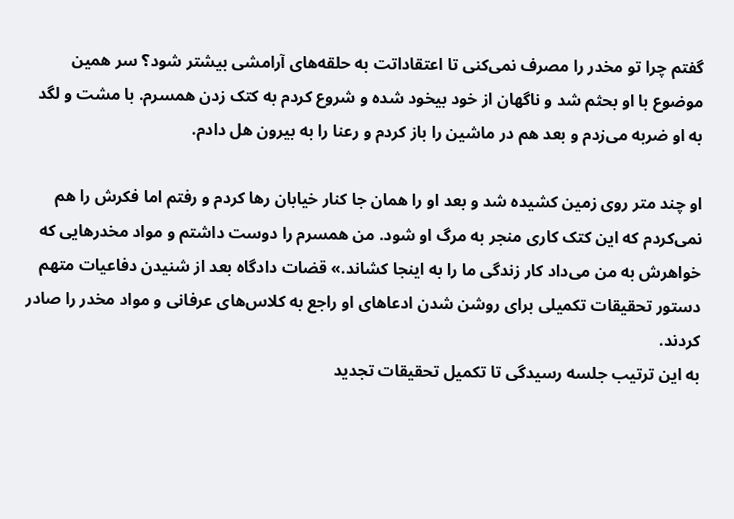گفتم چرا تو مخدر را مصرف نمی‌کنی تا اعتقاداتت به حلقه‌های آرامشی بیشتر شود؟ سر همین موضوع با او بحثم شد و ناگهان از خود بیخود شده و شروع کردم به کتک زدن همسرم. با مشت و لگد به او ضربه می‌زدم و بعد هم در ماشین را باز کردم و رعنا را به بیرون هل دادم.

او چند متر روی زمین کشیده شد و بعد او را همان جا کنار خیابان رها کردم و رفتم اما فکرش را هم نمی‌کردم که این کتک کاری منجر به مرگ او شود. من همسرم را دوست داشتم و مواد مخدرهایی که خواهرش به من می‌داد کار زندگی ما را به اینجا کشاند.» قضات دادگاه بعد از شنیدن دفاعیات متهم دستور تحقیقات تکمیلی برای روشن شدن ادعاهای او راجع به کلاس‌های عرفانی و مواد مخدر را صادر کردند.
به این ترتیب جلسه رسیدگی تا تکمیل تحقیقات تجدید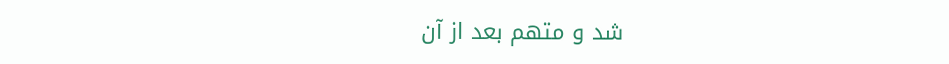شد و متهم بعد از آن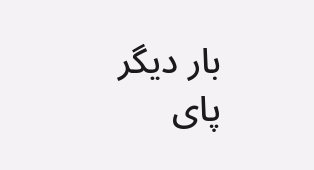بار دیگر پای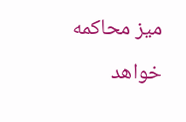میز محاکمه خواهد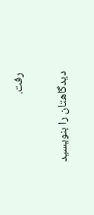رفت.

دیدگاهتان را بنویسید